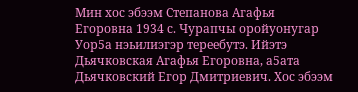Мин хос эбээм Степанова Агафья Егоровна 1934 с. Чурапчы оройуонугар Уор5а нэьилиэгэр тереебутэ. Ийэтэ Дьячковская Агафья Егоровна, а5ата Дьячковский Егор Дмитриевич. Хос эбээм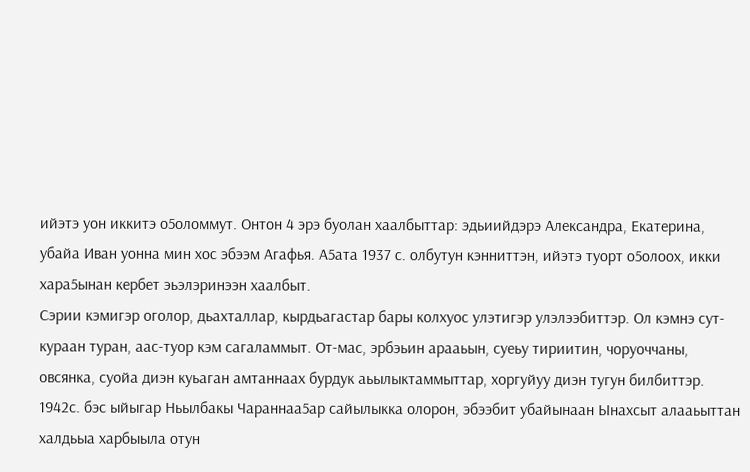ийэтэ уон иккитэ о5оломмут. Онтон 4 эрэ буолан хаалбыттар: эдьиийдэрэ Александра, Екатерина, убайа Иван уонна мин хос эбээм Агафья. А5ата 1937 с. олбутун кэнниттэн, ийэтэ туорт о5олоох, икки хара5ынан кербет эьэлэринээн хаалбыт.
Сэрии кэмигэр оголор, дьахталлар, кырдьагастар бары колхуос улэтигэр улэлээбиттэр. Ол кэмнэ сут-кураан туран, аас-туор кэм сагаламмыт. От-мас, эрбэьин арааьын, суеьу тириитин, чоруоччаны, овсянка, суойа диэн куьаган амтаннаах бурдук аьылыктаммыттар, хоргуйуу диэн тугун билбиттэр.
1942с. бэс ыйыгар Ньылбакы Чараннаа5ар сайылыкка олорон, эбээбит убайынаан Ынахсыт алааьыттан халдьыа харбыыла отун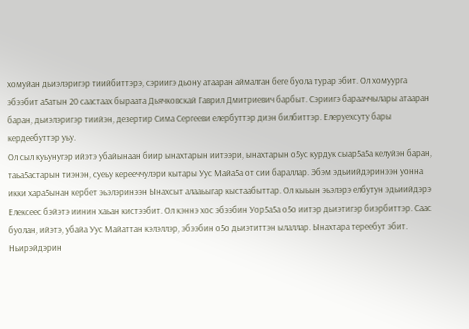хомуйан дьиэлэригэр тиийбиттэрэ, сэриигэ дьону атааран аймалган беге буола турар эбит. Ол хомуурга эбээбит а5атын 20 саастаах быраата Дьячковскай Гаврил Дмитриевич барбыт. Сэриигэ барааччылары атааран баран, дьиэлэригэр тиийэн, дезертир Сима Сергееви елербуттэр диэн билбиттэр. Елеруехсуту бары кердеебуттэр уьу.
Ол сыл куьунугэр ийэтэ убайынаан биир ынахтарын иитээри, ынахтарын о5ус курдук сыар5а5а келуйэн баран, таьа5астарын тиэнэн, суеьу керееччулэри кытары Уус Майа5а от сии бараллар. Эбэм эдьиийдэринээн уонна икки хара5ынан кербет эьэлэринээн Ынахсыт алааьыгар кыстаабыттар. Ол кыьын эьэлэрэ елбутун эдьиийдэрэ Елексеес бэйэтэ иинин хаьан кистээбит. Ол кэннэ хос эбээбин Уор5а5а о5о иитэр дьиэтигэр биэрбиттэр. Саас буолан, ийэтэ, убайа Уус Майаттан кэлэллэр, эбээбин о5о дьиэтиттэн ылаллар. Ынахтара тереебут эбит. Ньирэйдэрин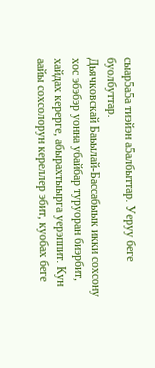сыар5а5а тиэйэн а5албыттар. Уеруу беге буолбуттар.
Дьячковскай Баьылай-Бассабыык икки сохсону хос эбэбэр уонна убайбар туруоран биэрбит, хайдах керерге, абырахтыырга уерэппит. Кун аайы сохсолорун кереллер эбит, куобах беге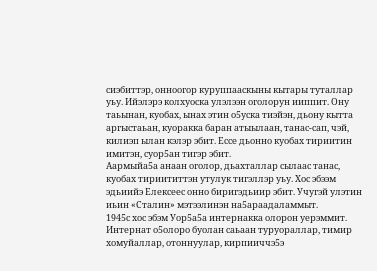сиэбиттэр, онноогор куруппааскыны кытары туталлар уьу. Ийэлэрэ колхуоска улэлээн оголорун ииппит. Ону таьынан, куобах, ынах этин о5уска тиэйэн, дьону кытта аргыстаьан, куоракка баран атыылаан, танас-сап, чэй, килиэп ылан кэлэр эбит. Ессе дьонно куобах тириитин имитэн, суор5ан тигэр эбит.
Аармыйа5а анаан оголор, дьахталлар сылаас танас, куобах тириититтэн утулук тигэллэр уьу. Хос эбээм эдьиийэ Елексеес онно биригэдьиир эбит. Учугэй улэтин иьин «Сталин» мэтээлинэн на5араадаламмыт.
1945с хос эбэм Уор5а5а интернакка олорон уерэммит. Интернат о5олоро буолан саьаан туруораллар, тимир хомуйаллар, отоннуулар, кирпииччэ5э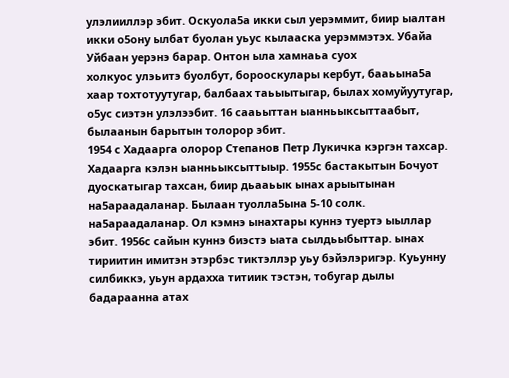улэлииллэр эбит. Оскуола5а икки сыл уерэммит, биир ыалтан икки о5ону ылбат буолан уьус кылааска уерэммэтэх. Убайа Уйбаан уерэнэ барар. Онтон ыла хамнаьа суох
холкуос улэьитэ буолбут, борооскулары кербут, бааьына5а хаар тохтотуутугар, балбаах таьыытыгар, былах хомуйуутугар, о5ус сиэтэн улэлээбит. 16 сааьыттан ыанньыксыттаабыт, былаанын барытын толорор эбит.
1954 с Хадаарга олорор Степанов Петр Лукичка кэргэн тахсар. Хадаарга кэлэн ыанньыксыттыыр. 1955с бастакытын Бочуот дуоскатыгар тахсан, биир дьааьык ынах арыытынан на5араадаланар. Былаан туолла5ына 5-10 солк. на5араадаланар. Ол кэмнэ ынахтары куннэ туертэ ыыллар эбит. 1956с сайын куннэ биэстэ ыата сылдьыбыттар. ынах тириитин имитэн этэрбэс тиктэллэр уьу бэйэлэригэр. Куьунну силбиккэ, уьун ардахха титиик тэстэн, тобугар дылы бадараанна атах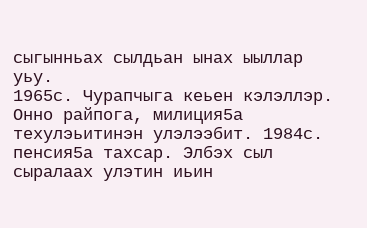сыгынньах сылдьан ынах ыыллар уьу.
1965с. Чурапчыга кеьен кэлэллэр. Онно райпога, милиция5а техулэьитинэн улэлээбит. 1984с. пенсия5а тахсар. Элбэх сыл сыралаах улэтин иьин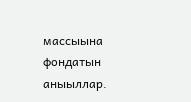массыына фондатын аныыллар.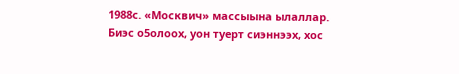1988с. «Москвич» массыына ылаллар.
Биэс о5олоох, уон туерт сиэннээх, хос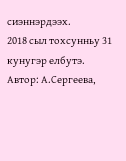сиэннэрдээх.
2018 сыл тохсунньу 31 кунугэр елбутэ.
Автор: А.Сергеева,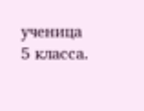ученица 5 класса.